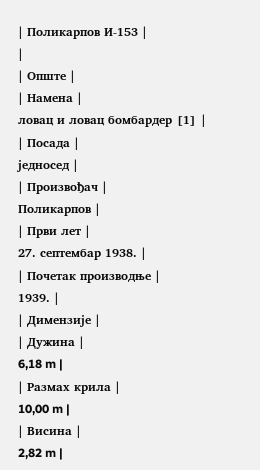| Поликарпов И-153 |
|
| Опште |
| Намена |
ловац и ловац бомбардер [1] |
| Посада |
једносед |
| Произвођач |
Поликарпов |
| Први лет |
27. септембар 1938. |
| Почетак производње |
1939. |
| Димензије |
| Дужина |
6,18 m |
| Размах крила |
10,00 m |
| Висина |
2,82 m |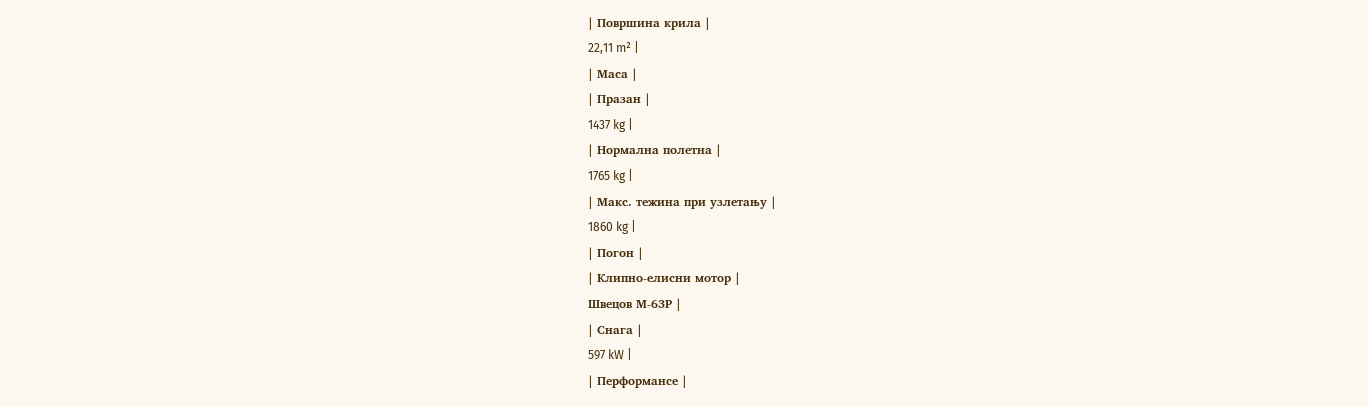| Површина крила |
22,11 m² |
| Маса |
| Празан |
1437 kg |
| Нормална полетна |
1765 kg |
| Макс. тежина при узлетању |
1860 kg |
| Погон |
| Клипно-елисни мотор |
Швецов М-63Р |
| Снага |
597 kW |
| Перформансе |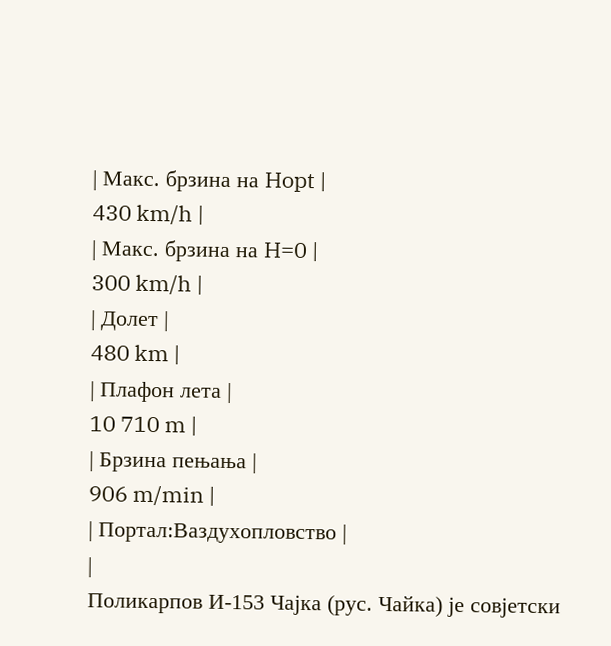| Макс. брзина на Hopt |
430 km/h |
| Макс. брзина на H=0 |
300 km/h |
| Долет |
480 km |
| Плафон лета |
10 710 m |
| Брзина пењања |
906 m/min |
| Портал:Ваздухопловство |
|
Поликарпов И-153 Чајка (рус. Чайка) је совјетски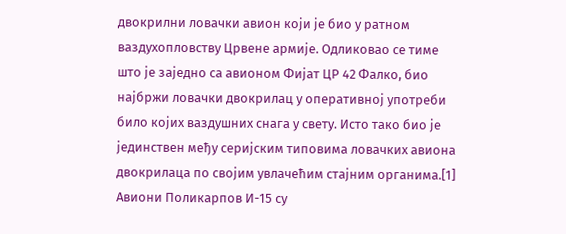двокрилни ловачки авион који је био у ратном ваздухопловству Црвене армије. Одликовао се тиме што је заједно са авионом Фијат ЦР 42 Фалко, био најбржи ловачки двокрилац у оперативној употреби било којих ваздушних снага у свету. Исто тако био је јединствен међу серијским типовима ловачких авиона двокрилаца по својим увлачећим стајним органима.[1]
Авиони Поликарпов И-15 су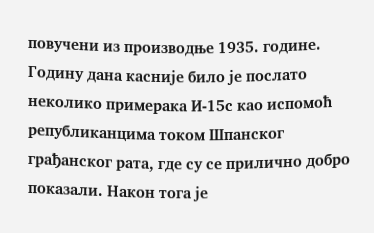повучени из производње 1935. године. Годину дана касније било је послато неколико примерака И-15с као испомоћ републиканцима током Шпанског грађанског рата, где су се прилично добро показали. Након тога је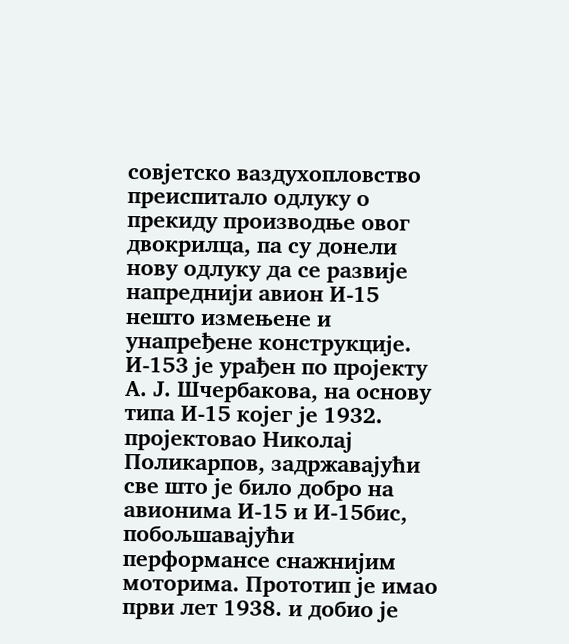совјетско ваздухопловство преиспитало одлуку о прекиду производње овог двокрилца, па су донели нову одлуку да се развије напреднији авион И-15 нешто измењене и унапређене конструкције. И-153 је урађен по пројекту А. Ј. Шчербакова, на основу типа И-15 којег је 1932. пројектовао Николај Поликарпов, задржавајући све што је било добро на авионима И-15 и И-15бис, побољшавајући перформансе снажнијим моторима. Прототип је имао први лет 1938. и добио је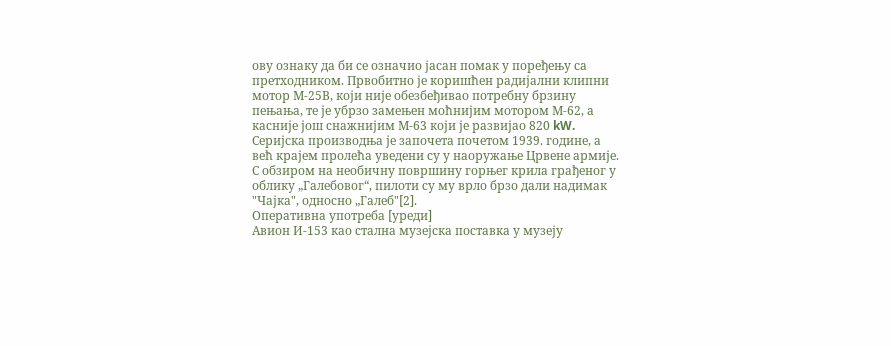ову ознаку да би се означио јасан помак у поређењу са претходником. Првобитно је коришћен радијални клипни мотор М-25В, који није обезбеђивао потребну брзину пењања, те је убрзо замењен моћнијим мотором М-62, а касније још снажнијим М-63 који је развијао 820 kW. Серијска производња је започета почетом 1939. године, а већ крајем пролећа уведени су у наоружање Црвене армије. С обзиром на необичну површину горњег крила грађеног у облику „Галебовог“, пилоти су му врло брзо дали надимак "Чајка", односно „Галеб"[2].
Оперативна употреба [уреди]
Авион И-153 као стална музејска поставка у музеју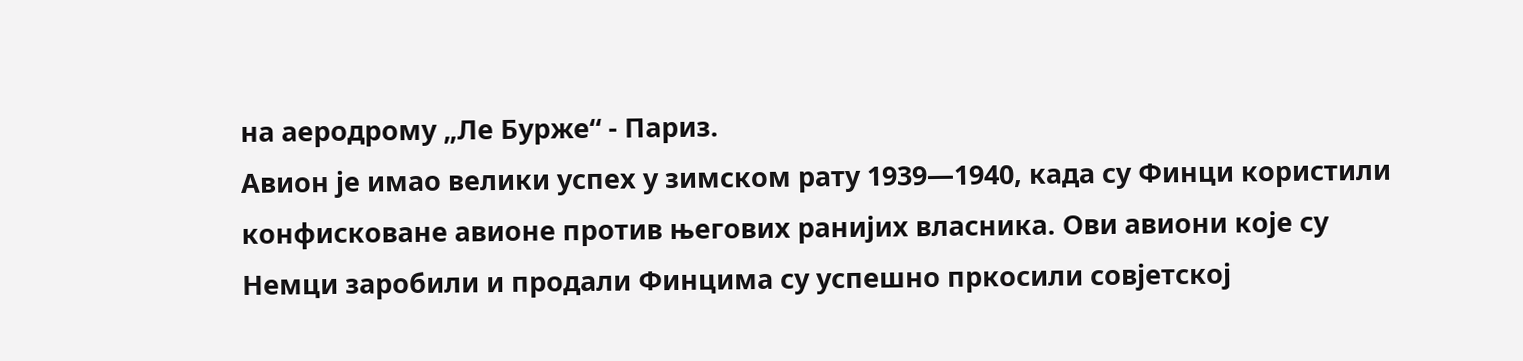на аеродрому „Ле Бурже“ - Париз.
Авион је имао велики успех у зимском рату 1939—1940, када су Финци користили конфисковане авионе против његових ранијих власника. Ови авиони које су Немци заробили и продали Финцима су успешно пркосили совјетској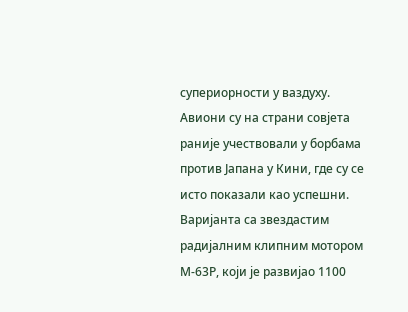супериорности у ваздуху. Авиони су на страни совјета раније учествовали у борбама против Јапана у Кини, где су се исто показали као успешни. Варијанта са звездастим радијалним клипним мотором М-63Р, који је развијао 1100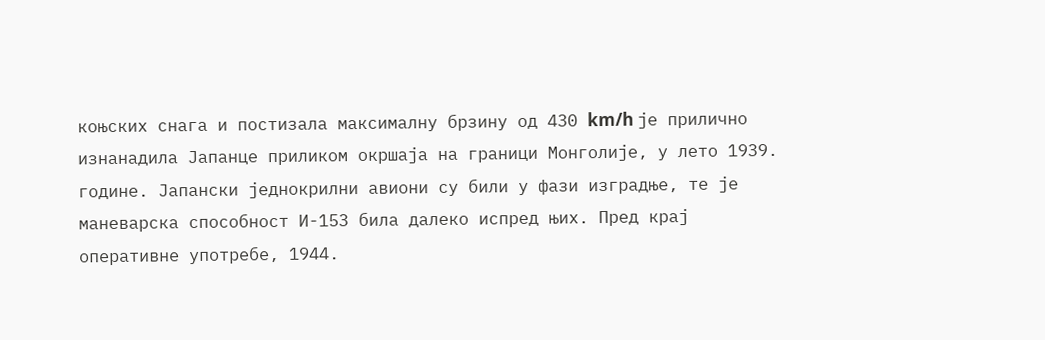коњских снага и постизала максималну брзину од 430 km/h је прилично изнанадила Јапанце приликом окршаја на граници Монголије, у лето 1939. године. Јапански једнокрилни авиони су били у фази изградње, те је маневарска способност И-153 била далеко испред њих. Пред крај оперативне употребе, 1944.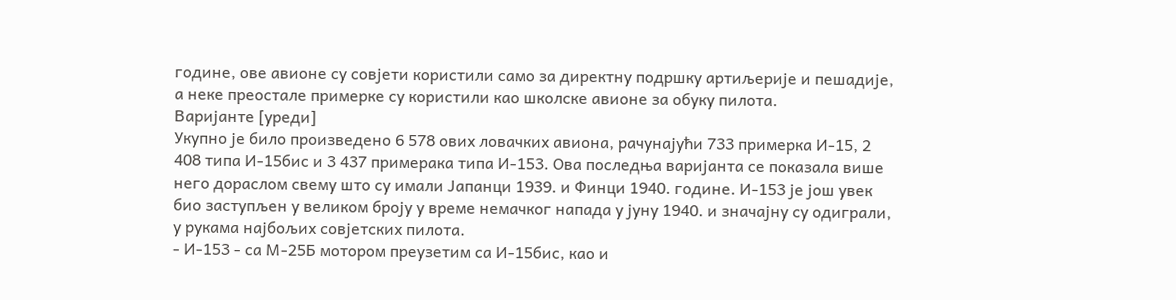године, ове авионе су совјети користили само за директну подршку артиљерије и пешадије, а неке преостале примерке су користили као школске авионе за обуку пилота.
Варијанте [уреди]
Укупно је било произведено 6 578 ових ловачких авиона, рачунајући 733 примерка И-15, 2 408 типа И-15бис и 3 437 примерака типа И-153. Ова последња варијанта се показала више него дораслом свему што су имали Јапанци 1939. и Финци 1940. године. И-153 је још увек био заступљен у великом броју у време немачког напада у јуну 1940. и значајну су одиграли, у рукама најбољих совјетских пилота.
- И-153 - са М-25Б мотором преузетим са И-15бис, као и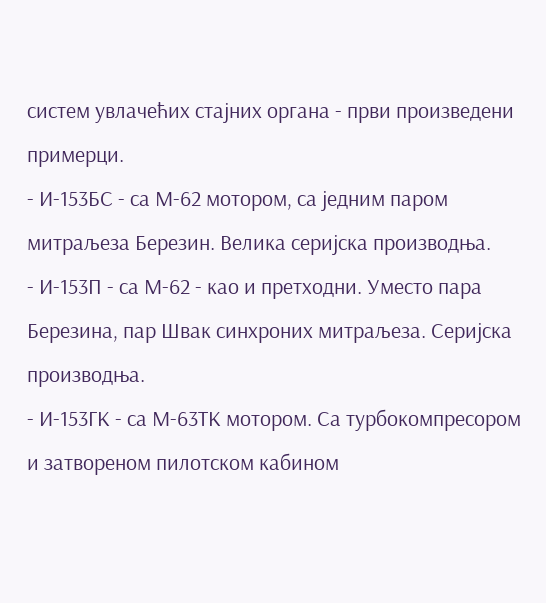систем увлачећих стајних органа - први произведени примерци.
- И-153БС - са М-62 мотором, са једним паром митраљеза Березин. Велика серијска производња.
- И-153П - са М-62 - као и претходни. Уместо пара Березина, пар Швак синхроних митраљеза. Серијска производња.
- И-153ГК - са М-63ТК мотором. Са турбокомпресором и затвореном пилотском кабином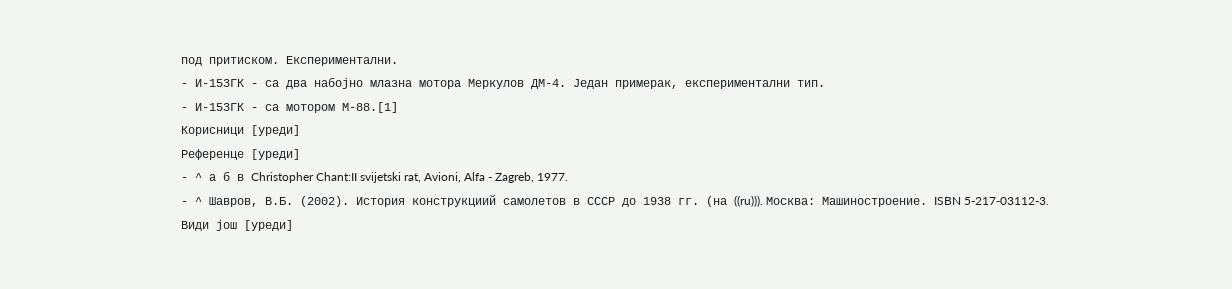под притиском. Експериментални.
- И-153ГК - са два набојно млазна мотора Меркулов ДМ-4. Један примерак, експериментални тип.
- И-153ГК - са мотором М-88.[1]
Корисници [уреди]
Референце [уреди]
- ^ а б в Christopher Chant:II svijetski rat, Avioni, Alfa - Zagreb, 1977.
- ^ Шавров, В.Б. (2002). История конструкциий самолетов в СССР до 1938 гг. (на ((ru))). Москва: Машиностроение. ISBN 5-217-03112-3.
Види још [уреди]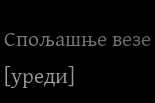Спољашње везе [уреди]